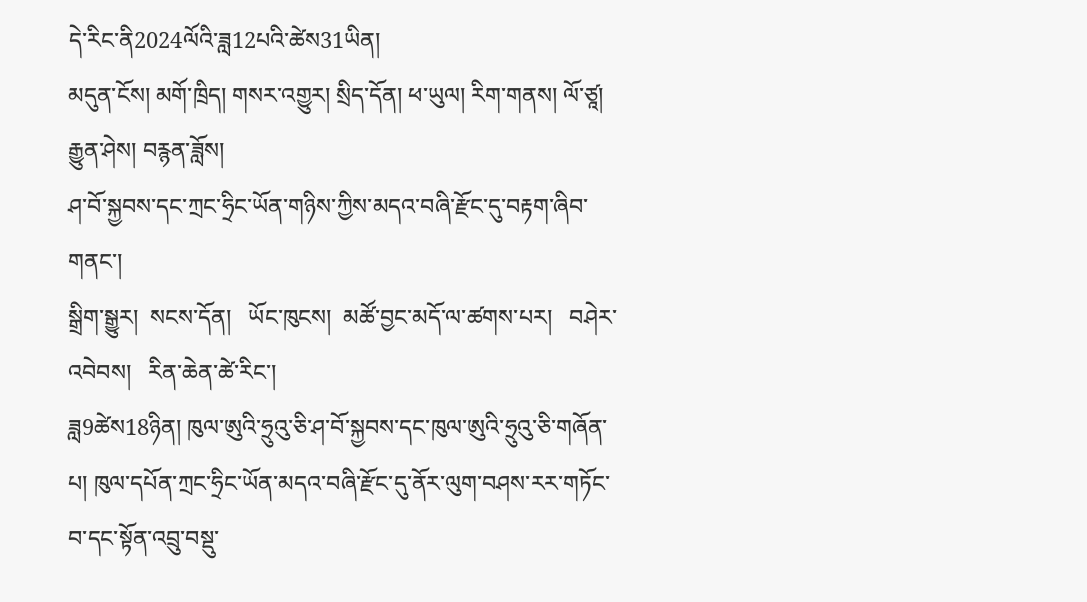དེ་རིང་ནི2024ལོའི་ཟླ12པའི་ཚེས31ཡིན།
མདུན་ངོས། མགོ་ཁྲིད། གསར་འགྱུར། སྲིད་དོན། ཕ་ཡུལ། རིག་གནས། ལོ་ཙཱ། རྒྱུན་ཤེས། བརྙན་ཟློས།
ཤ་བོ་སྐྱབས་དང་ཀྲང་ཧྲིང་ཡོན་གཉིས་ཀྱིས་མདའ་བཞི་རྫོང་དུ་བརྟག་ཞིབ་གནང་།
སྒྲིག་སྒྱུར།  སངས་དོན།   ཡོང་ཁུངས།  མཚོ་བྱང་མདོ་ལ་ཚགས་པར།   བཤེར་འབེབས།   རིན་ཆེན་ཚེ་རིང་།
ཟླ9ཚེས18ཉིན། ཁུལ་ཨུའི་ཧྲུའུ་ཅི་ཤ་བོ་སྐྱབས་དང་ཁུལ་ཨུའི་ཧྲུའུ་ཅི་གཞོན་པ། ཁུལ་དཔོན་ཀྲང་ཧྲིང་ཡོན་མདའ་བཞི་རྫོང་དུ་ནོར་ལུག་བཤས་རར་གཏོང་བ་དང་སྟོན་འབྲུ་བསྡུ་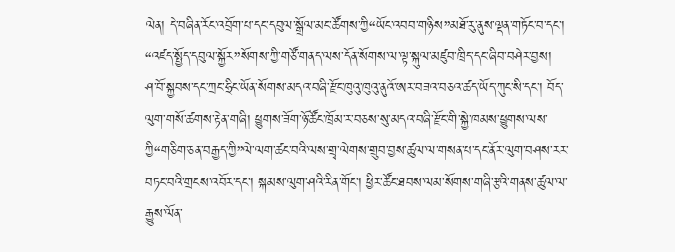ལེན། དེ་བཞིན་རོང་འབྲོག་པ་དང་དབུལ་སྒྲོལ་མང་ཚོགས་ཀྱི“ཡོང་འབབ་གཉིས”མཐོ་རུ་ནུས་ལྡན་གཏོང་བ་དང་། “འཛད་སྤྱོད་དབུལ་སྐྱོར”སོགས་ཀྱི་གཙོ་གནད་ལས་དོན་སོགས་ལ་ལྟ་སྐུལ་མཛུབ་ཁྲིད་དང་ཞིབ་བཤེར་བྱས།
ཤ་བོ་སྐྱབས་དང་ཀྲང་ཧྲིང་ཡོན་སོགས་མདའ་བཞི་རྫོང་ཁུའུ་ཁུའུ་ནུའོ་ཨར་བཟའ་བཅའ་ཚད་ཡོད་ཀུང་སི་དང་། བོད་ལུག་གསོ་ཚགས་རྟེན་གཞི། ཕྱུགས་ཟོག་ཉོ་ཚོང་ཁྲོམ་ར་བཅས་སུ་མདའ་བཞི་རྫོང་གི་སྐྱེ་ཁམས་ཕྱུགས་ལས་ཀྱི“གཅིག་ཅན་བརྒྱད་ཀྱི”ལེ་ལག་ཚང་བའི་ལས་གྲྭ་ལེགས་གྲུབ་བྱས་ཚུལ་ལ་གསན་པ་དང་ནོར་ལུག་བཤས་རར་བཏང་བའི་གྲངས་འབོར་དང་། སྐམས་ལུག་ཤའི་རིན་གོང་། ཕྱིར་ཚོང་ཐབས་ལམ་སོགས་གཞི་རྩའི་གནས་ཚུལ་ལ་རྒྱུས་ལོན་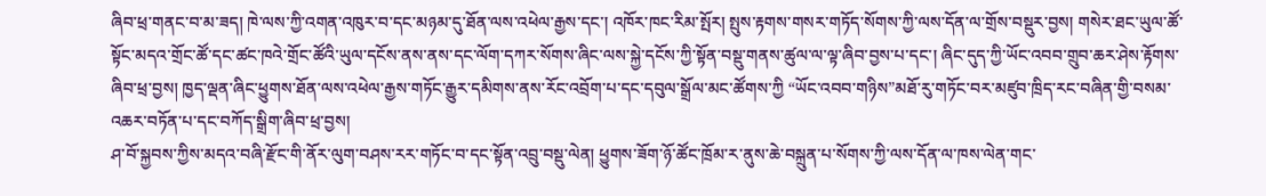ཞིབ་ཕྲ་གནང་བ་མ་ཟད། ཁེ་ལས་ཀྱི་འགན་འཁུར་བ་དང་མཉམ་དུ་ཐོན་ལས་འཕེལ་རྒྱས་དང་། འཁོར་ཁང་རིམ་སྤོར། སྤུས་རྟགས་གསར་གཏོད་སོགས་ཀྱི་ལས་དོན་ལ་གྲོས་བསྡུར་བྱས། གསེར་ཐང་ཡུལ་ཚོ་སྟོང་མདའ་གྲོང་ཚོ་དང་ཚང་ཁའེ་གྲོང་ཚོའི་ཡུལ་དངོས་ནས་ནས་དང་ལོག་དཀར་སོགས་ཞིང་ལས་སྐྱེ་དངོས་ཀྱི་སྟོན་བསྡུ་གནས་ཚུལ་ལ་ལྟ་ཞིབ་བྱས་པ་དང་། ཞིང་དུད་ཀྱི་ཡོང་འབབ་གྲུབ་ཆར་ཤེས་རྟོགས་ཞིབ་ཕྲ་བྱས། ཁྱད་ལྡན་ཞིང་ཕྱུགས་ཐོན་ལས་འཕེལ་རྒྱས་གཏོང་རྒྱུར་དམིགས་ནས་རོང་འབྲོག་པ་དང་དབུལ་སྒྲོལ་མང་ཚོགས་ཀྱི “ཡོང་འབབ་གཉིས”མཐོ་རུ་གཏོང་བར་མཛུབ་ཁྲིད་རང་བཞིན་གྱི་བསམ་འཆར་བཏོན་པ་དང་བཀོད་སྒྲིག་ཞིབ་ཕྲ་བྱས།
ཤ་བོ་སྐྱབས་ཀྱིས་མདའ་བཞི་རྫོང་གི་ནོར་ལུག་བཤས་རར་གཏོང་བ་དང་སྟོན་འབྲུ་བསྡུ་ལེན། ཕྱུགས་ཟོག་ཉོ་ཚོང་ཁྲོམ་ར་ནུས་ཆེ་བསྐྲུན་པ་སོགས་ཀྱི་ལས་དོན་ལ་ཁས་ལེན་གང་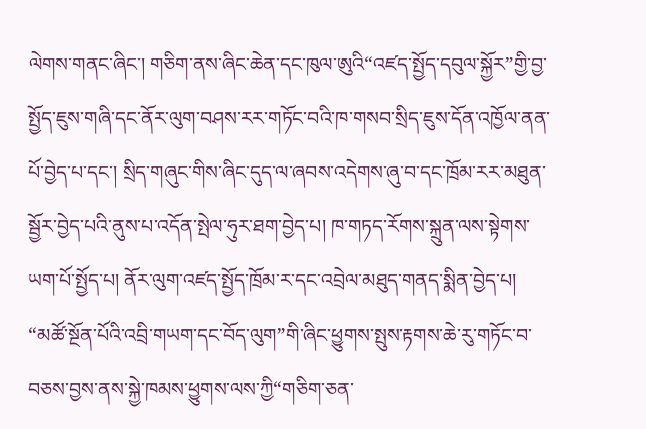ལེགས་གནང་ཞིང་། གཅིག་ནས་ཞིང་ཆེན་དང་ཁུལ་ཨུའི“འཛད་སྤྱོད་དབུལ་སྐྱོར”གྱི་བྱ་སྤྱོད་ཇུས་གཞི་དང་ནོར་ལུག་བཤས་རར་གཏོང་བའི་ཁ་གསབ་སྲིད་ཇུས་དོན་འཁྱོལ་ནན་པོ་བྱེད་པ་དང་། སྲིད་གཞུང་གིས་ཞིང་དུད་ལ་ཞབས་འདེགས་ཞུ་བ་དང་ཁྲོམ་རར་མཐུན་སྦྱོར་བྱེད་པའི་ནུས་པ་འདོན་སྤེལ་ཧུར་ཐག་བྱེད་པ། ཁ་གཏད་རོགས་སྐྲུན་ལས་སྟེགས་ཡག་པོ་སྤྱོད་པ། ནོར་ལུག་འཛད་སྤྱོད་ཁྲོམ་ར་དང་འབྲེལ་མཐུད་གནད་སྨིན་བྱེད་པ། “མཚོ་སྔོན་པོའི་འབྲི་གཡག་དང་བོད་ལུག”གི་ཞིང་ཕྱུགས་སྤུས་རྟགས་ཆེ་རུ་གཏོང་བ་བཅས་བྱས་ནས་སྐྱེ་ཁམས་ཕྱུགས་ལས་ཀྱི“གཅིག་ཅན་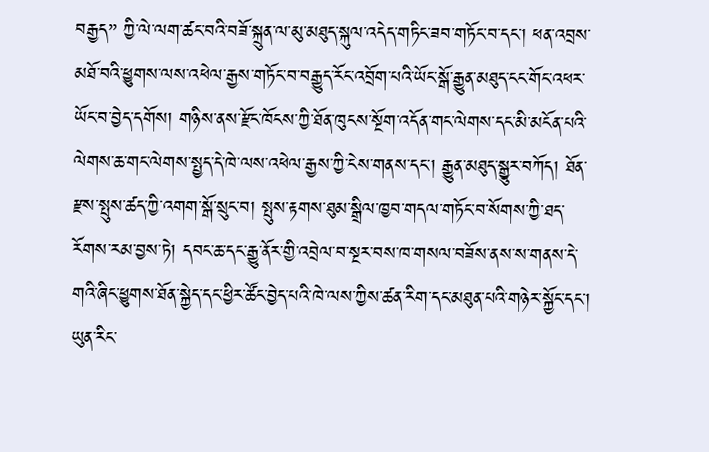བརྒྱད” ཀྱི་ལེ་ལག་ཚང་བའི་བཟོ་སྐྲུན་ལ་མུ་མཐུད་སྐུལ་འདེད་གཏིང་ཟབ་གཏོང་བ་དང་། ཕན་འབྲས་མཐོ་བའི་ཕྱུགས་ལས་འཕེལ་རྒྱས་གཏོང་བ་བརྒྱུད་རོང་འབྲོག་པའི་ཡོང་སྒོ་རྒྱུན་མཐུད་ངང་གོང་འཕར་ཡོང་བ་བྱེད་དགོས། གཉིས་ནས་རྫོང་ཁོངས་ཀྱི་ཐོན་ཁུངས་སྔོག་འདོན་གང་ལེགས་དང་མི་མངོན་པའི་ལེགས་ཆ་གང་ལེགས་སྤྱད་དེ་ཁེ་ལས་འཕེལ་རྒྱས་ཀྱི་ངེས་གནས་དང་། རྒྱུན་མཐུད་སྒྱུར་བཀོད། ཐོན་རྫས་སྤུས་ཚད་ཀྱི་འགག་སྒོ་སྲུང་བ། སྤུས་རྟགས་ཐུམ་སྒྲིལ་ཁྱབ་གདལ་གཏོང་བ་སོགས་ཀྱི་ཐད་རོགས་རམ་བྱས་ཏེ། དབང་ཆ་དང་རྒྱུ་ནོར་གྱི་འབྲེལ་བ་སྔར་བས་ཁ་གསལ་བཟོས་ནས་ས་གནས་དེ་གའི་ཞིང་ཕྱུགས་ཐོན་སྐྱེད་དང་ཕྱིར་ཚོང་བྱེད་པའི་ཁེ་ལས་ཀྱིས་ཚན་རིག་དང་མཐུན་པའི་གཉེར་སྐྱོང་དང་། ཡུན་རིང་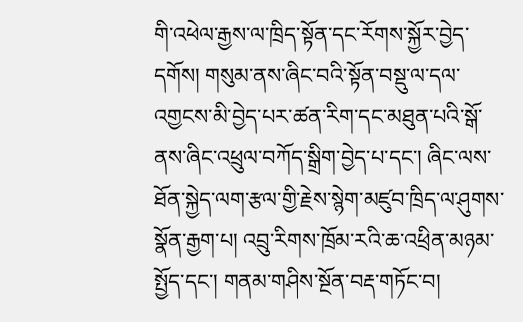གི་འཕེལ་རྒྱས་ལ་ཁྲིད་སྟོན་དང་རོགས་སྐྱོར་བྱེད་དགོས། གསུམ་ནས་ཞིང་བའི་སྟོན་བསྡུ་ལ་དལ་འགྱངས་མི་བྱེད་པར་ཚན་རིག་དང་མཐུན་པའི་སྒོ་ནས་ཞིང་འཕྲུལ་བཀོད་སྒྲིག་བྱེད་པ་དང་། ཞིང་ལས་ཐོན་སྐྱེད་ལག་རྩལ་གྱི་རྗེས་སྙེག་མཛུབ་ཁྲིད་ལ་ཤུགས་སྣོན་རྒྱག་པ། འབྲུ་རིགས་ཁྲོམ་རའི་ཆ་འཕྲིན་མཉམ་སྤྱོད་དང་། གནམ་གཤིས་སྔོན་བརྡ་གཏོང་བ།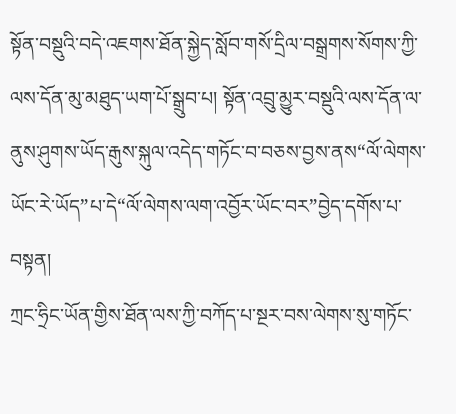སྟོན་བསྡུའི་བདེ་འཇགས་ཐོན་སྐྱེད་སློབ་གསོ་དྲིལ་བསྒྲགས་སོགས་ཀྱི་ལས་དོན་མུ་མཐུད་ཡག་པོ་སྒྲུབ་པ། སྟོན་འབྲུ་མྱུར་བསྡུའི་ལས་དོན་ལ་ནུས་ཤུགས་ཡོད་རྒུས་སྐུལ་འདེད་གཏོང་བ་བཅས་བྱས་ནས“ལོ་ལེགས་ཡོང་རེ་ཡོད”པ་དེ“ལོ་ལེགས་ལག་འབྱོར་ཡོང་བར”བྱེད་དགོས་པ་བསྟན།
ཀྲང་ཧྲིང་ཡོན་གྱིས་ཐོན་ལས་ཀྱི་བཀོད་པ་སྔར་བས་ལེགས་སུ་གཏོང་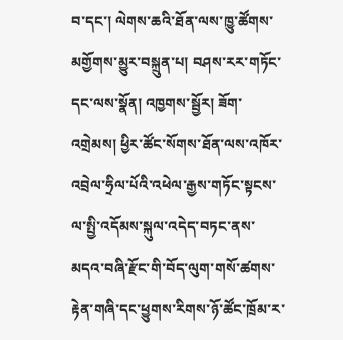བ་དང་། ལེགས་ཆའི་ཐོན་ལས་ཁྱུ་ཚོགས་མགྱོགས་མྱུར་བསྐྲུན་པ། བཤས་རར་གཏོང་དང་ལས་སྣོན། འཁྱགས་སྦྱོར། ཟོག་འགྲེམས། ཕྱིར་ཚོང་སོགས་ཐོན་ལས་འཁོར་འབྲེལ་ཧྲིལ་པོའི་འཕེལ་རྒྱས་གཏོང་སྟངས་ལ་སྤྱི་འདོམས་སྐུལ་འདེད་བཏང་ནས་མདའ་བཞི་རྫོང་གི་བོད་ལུག་གསོ་ཚགས་རྟེན་གཞི་དང་ཕྱུགས་རིགས་ཉོ་ཚོང་ཁྲོམ་ར་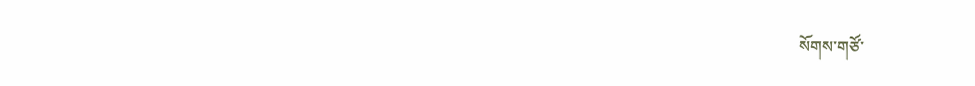སོགས་གཙོ་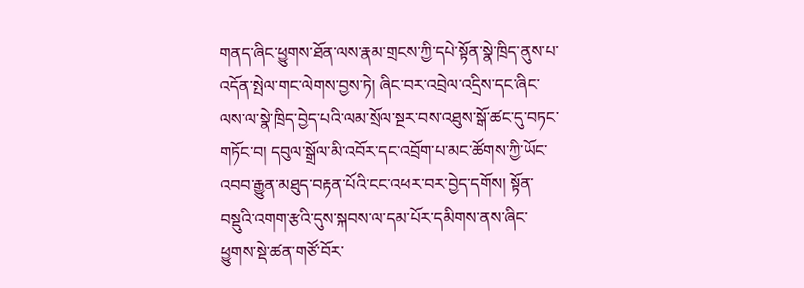གནད་ཞིང་ཕྱུགས་ཐོན་ལས་རྣམ་གྲངས་ཀྱི་དཔེ་སྟོན་སྣེ་ཁྲིད་ནུས་པ་འདོན་སྤེལ་གང་ལེགས་བྱས་ཏེ། ཞིང་བར་འབྲེལ་འདྲིས་དང་ཞིང་ལས་ལ་སྣེ་ཁྲིད་བྱེད་པའི་ལམ་སྲོལ་སྔར་བས་འཐུས་སྒོ་ཚང་དུ་བཏང་གཏོང་བ། དབུལ་སྒྲོལ་མི་འབོར་དང་འབྲོག་པ་མང་ཚོགས་ཀྱི་ཡོང་འབབ་རྒྱུན་མཐུད་བརྟན་པོའི་ངང་འཕར་བར་བྱེད་དགོས། སྟོན་བསྡུའི་འགག་རྩའི་དུས་སྐབས་ལ་དམ་པོར་དམིགས་ནས་ཞིང་ཕྱུགས་སྡེ་ཚན་གཙོ་བོར་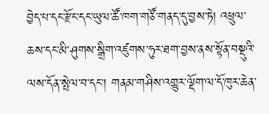བྱེད་པ་དང་རྫོང་དང་ཡུལ་ཚོ་ཁག་གཙོ་གནད་དུ་བྱས་ཏེ། འཕྲུལ་ཆས་དང་མི་ཤུགས་སྒྲིག་འཛུགས་ཧུར་ཐག་བྱས་ནས་སྟོན་བསྡུའི་ལས་དོན་སྤེལ་བ་དང་། གནམ་གཤིས་འགྱུར་ལྡོག་ལ་དོ་ཁུར་ཆེན་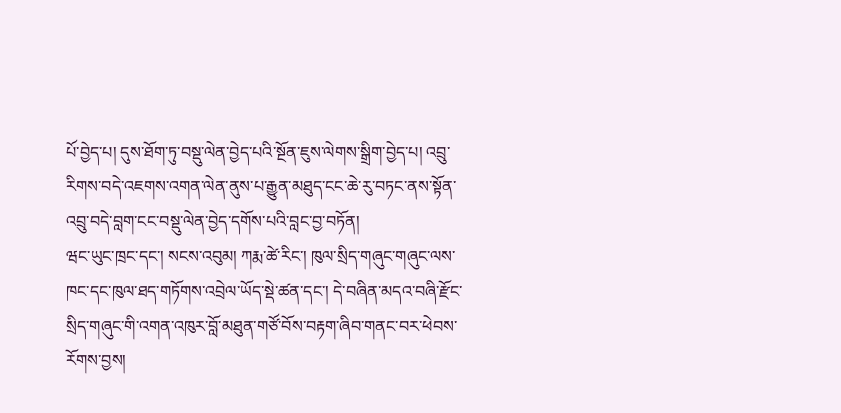པོ་བྱེད་པ། དུས་ཐོག་ཏུ་བསྡུ་ལེན་བྱེད་པའི་སྔོན་ཇུས་ལེགས་སྒྲིག་བྱེད་པ། འབྲུ་རིགས་བདེ་འཇགས་འགན་ལེན་ནུས་པ་རྒྱུན་མཐུད་ངང་ཆེ་རུ་བཏང་ནས་སྟོན་འབྲུ་བདེ་བླག་ངང་བསྡུ་ལེན་བྱེད་དགོས་པའི་བླང་བྱ་བཏོན།
ཝང་ཡུང་ཁྲང་དང་། སངས་འབུམ། ཀརྨ་ཚེ་རིང་། ཁུལ་སྲིད་གཞུང་གཞུང་ལས་ཁང་དང་ཁུལ་ཐད་གཏོགས་འབྲེལ་ཡོད་སྡེ་ཚན་དང་། དེ་བཞིན་མདའ་བཞི་རྫོང་སྲིད་གཞུང་གི་འགན་འཁུར་བློ་མཐུན་གཙོ་བོས་བརྟག་ཞིབ་གནང་བར་ཕེབས་རོགས་བྱས།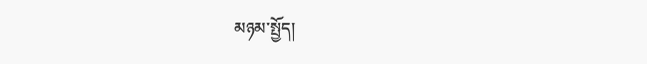མཉམ་སྤྱོད།